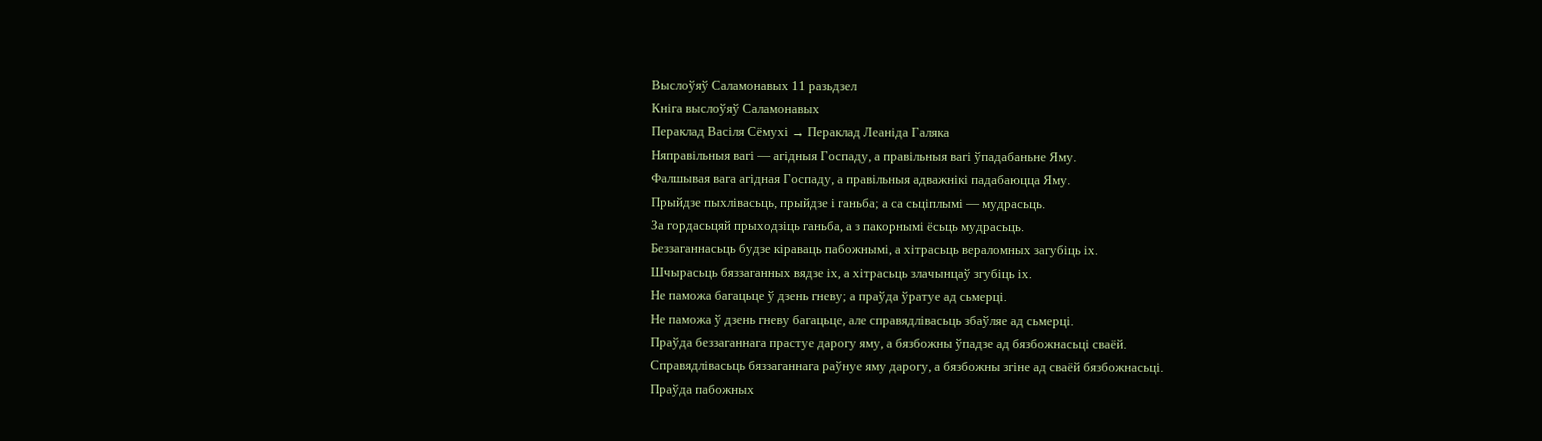Выслоўяў Саламонавых 11 разьдзел
Кніга выслоўяў Саламонавых
Пераклад Васіля Сёмухі → Пераклад Леаніда Галяка
Няправільныя вагі — агідныя Госпаду, а правільныя вагі ўпадабаньне Яму.
Фалшывая вага агідная Госпаду, а правільныя адважнікі падабаюцца Яму.
Прыйдзе пыхлівасьць, прыйдзе і ганьба; а са сьціплымі — мудрасьць.
За гордасьцяй прыходзіць ганьба, а з пакорнымі ёсьць мудрасьць.
Беззаганнасьць будзе кіраваць пабожнымі, а хітрасьць вераломных загубіць іх.
Шчырасьць бяззаганных вядзе іх, а хітрасьць злачынцаў згубіць іх.
Не паможа багацьце ў дзень гневу; а праўда ўратуе ад сьмерці.
Не паможа ў дзень гневу багацьце, але справядлівасьць збаўляе ад сьмерці.
Праўда беззаганнага прастуе дарогу яму, а бязбожны ўпадзе ад бязбожнасьці сваёй.
Справядлівасьць бяззаганнага раўнуе яму дарогу, а бязбожны згіне ад сваёй бязбожнасьці.
Праўда пабожных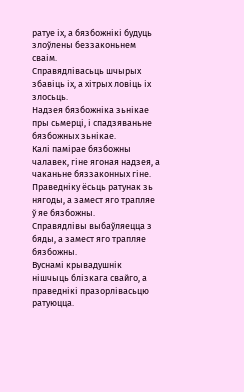ратуе іх, а бязбожнікі будуць злоўлены беззаконьнем сваім.
Справядлівасьць шчырых збавіць іх, а хітрых ловіць іх злосьць.
Надзея бязбожніка зьнікае пры сьмерці, і спадзяваньне бязбожных зьнікае.
Калі памірае бязбожны чалавек, гіне ягоная надзея, а чаканьне бяззаконных гіне.
Праведніку ёсьць ратунак зь нягоды, а замест яго трапляе ў яе бязбожны.
Справядлівы выбаўляецца з бяды, а замест яго трапляе бязбожны.
Вуснамі крывадушнік нішчыць блізкага свайго, а праведнікі празорлівасьцю ратуюцца.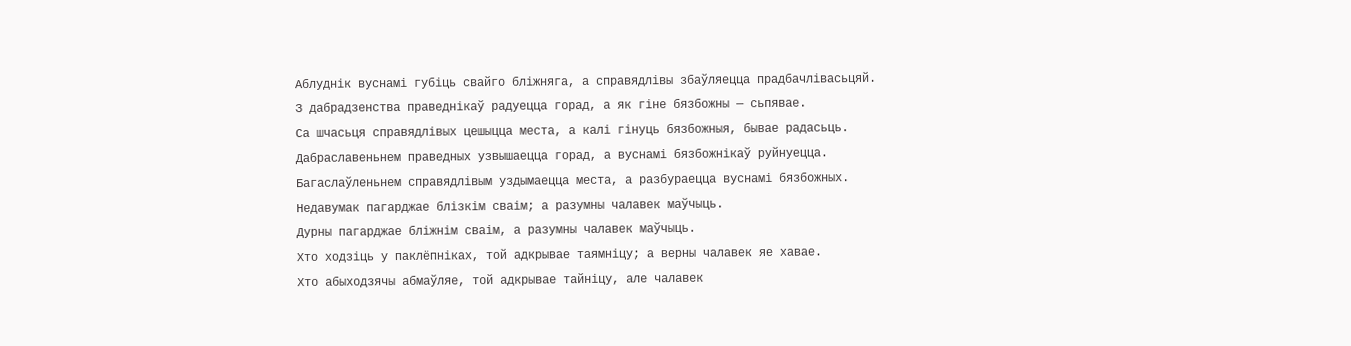Аблуднік вуснамі губіць свайго бліжняга, а справядлівы збаўляецца прадбачлівасьцяй.
З дабрадзенства праведнікаў радуецца горад, а як гіне бязбожны — сьпявае.
Са шчасьця справядлівых цешыцца места, а калі гінуць бязбожныя, бывае радасьць.
Дабраславеньнем праведных узвышаецца горад, а вуснамі бязбожнікаў руйнуецца.
Багаслаўленьнем справядлівым уздымаецца места, а разбураецца вуснамі бязбожных.
Недавумак пагарджае блізкім сваім; а разумны чалавек маўчыць.
Дурны пагарджае бліжнім сваім, а разумны чалавек маўчыць.
Хто ходзіць у паклёпніках, той адкрывае таямніцу; а верны чалавек яе хавае.
Хто абыходзячы абмаўляе, той адкрывае тайніцу, але чалавек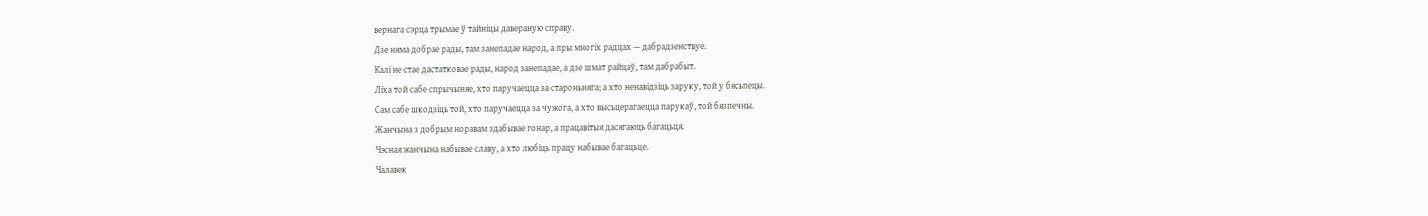вернага сэрца трымае ў тайніцы давераную справу.
Дзе няма добрае рады, там занепадае народ, а пры многіх радцах — дабрадзенствуе.
Калі не стае дастатковае рады, народ занепадае, а дзе шмат райцаў, там дабрабыт.
Ліха той сабе спрычыняе, хто паручаецца за староньняга; а хто ненавідзіць заруку, той у бясьпецы.
Сам сабе шкодзіць той, хто паручаецца за чужога, а хто высьцерагаецца парукаў, той бязпечны.
Жанчына з добрым норавам здабывае гонар, а працавітыя дасягаюць багацьця.
Чэсная жанчына набывае славу, а хто любіць працу набывае багацьце.
Чалавек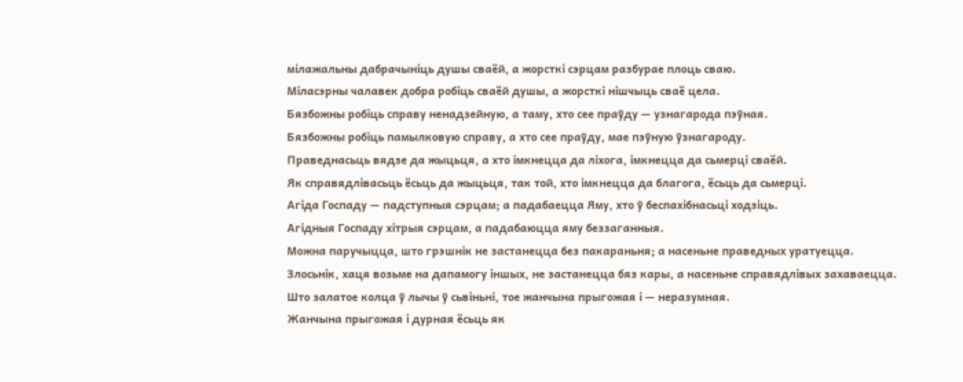мілажальны дабрачыніць душы сваёй, а жорсткі сэрцам разбурае плоць сваю.
Міласэрны чалавек добра робіць сваёй душы, а жорсткі нішчыць сваё цела.
Бязбожны робіць справу ненадзейную, а таму, хто сее праўду — узнагарода пэўная.
Бязбожны робіць памылковую справу, а хто сее праўду, мае пэўную ўзнагароду.
Праведнасьць вядзе да жыцьця, а хто імкнецца да ліхога, імкнецца да сьмерці сваёй.
Як справядлівасьць ёсьць да жыцьця, так той, хто імкнецца да благога, ёсьць да сьмерці.
Агіда Госпаду — падступныя сэрцам; а падабаецца Яму, хто ў беспахібнасьці ходзіць.
Агідныя Госпаду хітрыя сэрцам, а падабаюцца яму беззаганныя.
Можна паручыцца, што грэшнік не застанецца без пакараньня; а насеньне праведных уратуецца.
Злосьнік, хаця возьме на дапамогу іншых, не застанецца бяз кары, а насеньне справядлівых захаваецца.
Што залатое колца ў лычы ў сьвіньні, тое жанчына прыгожая і — неразумная.
Жанчына прыгожая і дурная ёсьць як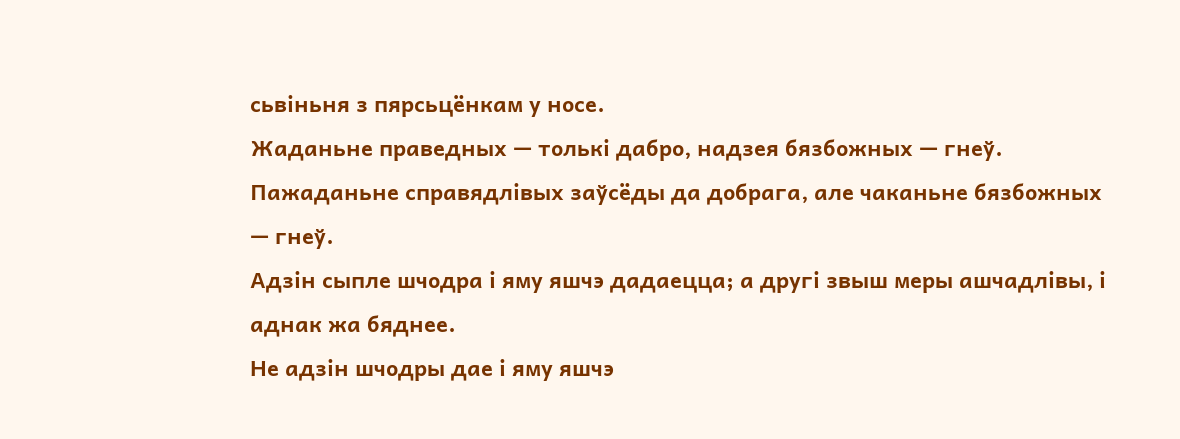сьвіньня з пярсьцёнкам у носе.
Жаданьне праведных — толькі дабро, надзея бязбожных — гнеў.
Пажаданьне справядлівых заўсёды да добрага, але чаканьне бязбожных — гнеў.
Адзін сыпле шчодра і яму яшчэ дадаецца; а другі звыш меры ашчадлівы, і аднак жа бяднее.
Не адзін шчодры дае і яму яшчэ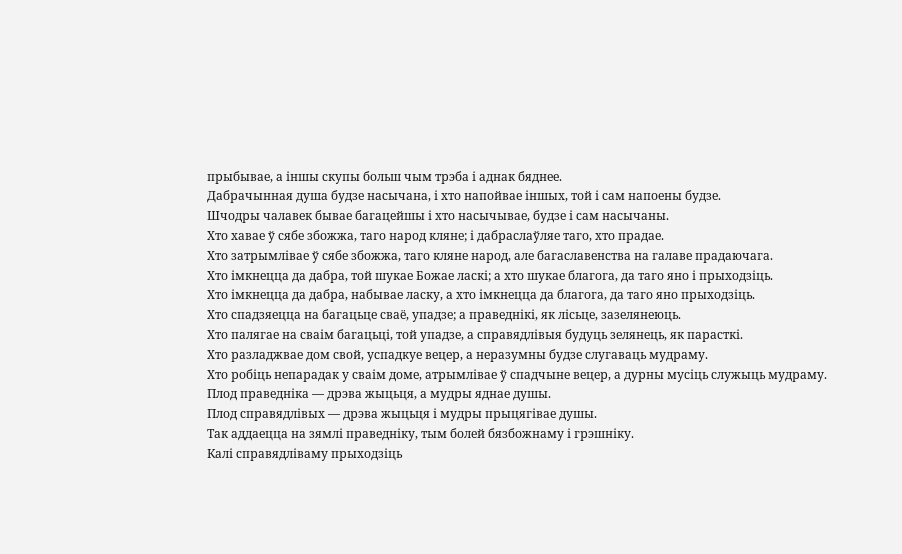прыбывае, а іншы скупы больш чым трэба і аднак бяднее.
Дабрачынная душа будзе насычана, і хто напойвае іншых, той і сам напоены будзе.
Шчодры чалавек бывае багацейшы і хто насычывае, будзе і сам насычаны.
Хто хавае ў сябе збожжа, таго народ кляне; і дабраслаўляе таго, хто прадае.
Хто затрымлівае ў сябе збожжа, таго кляне народ, але багаславенства на галаве прадаючага.
Хто імкнецца да дабра, той шукае Божае ласкі; а хто шукае благога, да таго яно і прыходзіць.
Хто імкнецца да дабра, набывае ласку, а хто імкнецца да благога, да таго яно прыходзіць.
Хто спадзяецца на багацьце сваё, упадзе; а праведнікі, як лісьце, зазелянеюць.
Хто палягае на сваім багацьці, той упадзе, а справядлівыя будуць зелянець, як парасткі.
Хто разладжвае дом свой, успадкуе вецер, а неразумны будзе слугаваць мудраму.
Хто робіць непарадак у сваім доме, атрымлівае ў спадчыне вецер, а дурны мусіць служыць мудраму.
Плод праведніка — дрэва жыцьця, а мудры яднае душы.
Плод справядлівых — дрэва жыцьця і мудры прыцягівае душы.
Так аддаецца на зямлі праведніку, тым болей бязбожнаму і грэшніку.
Калі справядліваму прыходзіць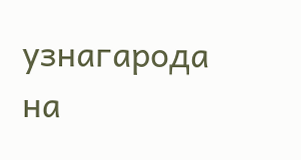узнагарода на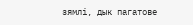зямлі, дык пагатове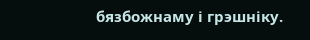бязбожнаму і грэшніку.